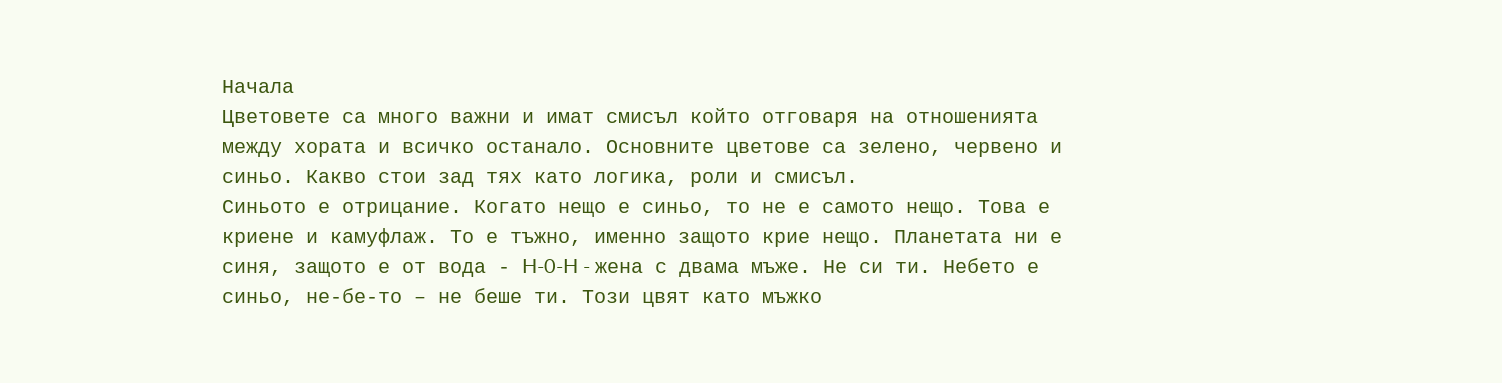Начала
Цветовете са много важни и имат смисъл който отговаря на отношенията между хората и всичко останало. Основните цветове са зелено, червено и синьо. Какво стои зад тях като логика, роли и смисъл.
Синьото е отрицание. Когато нещо е синьо, то не е самото нещо. Това е криене и камуфлаж. То е тъжно, именно защото крие нещо. Планетата ни е синя, защото е от вода - H-0-H - жена с двама мъже. Не си ти. Небето е синьо, не-бе-то – не беше ти. Този цвят като мъжко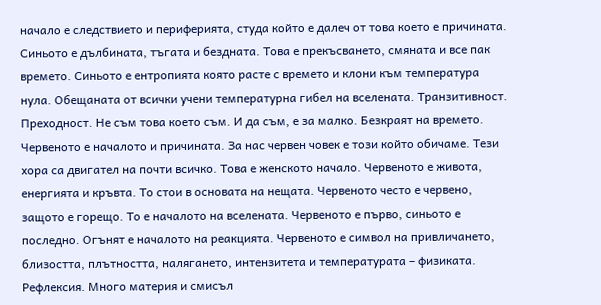начало е следствието и периферията, студа който е далеч от това което е причината. Синьото е дълбината, тъгата и бездната. Това е прекъсването, смяната и все пак времето. Синьото е ентропията която расте с времето и клони към температура нула. Обещаната от всички учени температурна гибел на вселената. Транзитивност. Преходност. Не съм това което съм. И да съм, е за малко. Безкраят на времето.
Червеното е началото и причината. За нас червен човек е този който обичаме. Тези хора са двигател на почти всичко. Това е женското начало. Червеното е живота, енергията и кръвта. То стои в основата на нещата. Червеното често е червено, защото е горещо. То е началото на вселената. Червеното е първо, синьото е последно. Огънят е началото на реакцията. Червеното е символ на привличането, близостта, плътността, налягането, интензитета и температурата – физиката. Рефлексия. Много материя и смисъл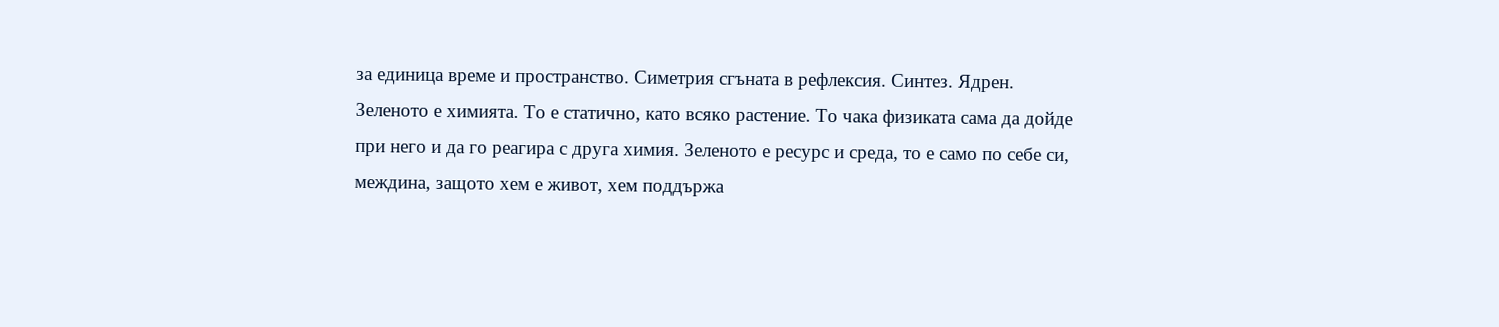за единица време и пространство. Симетрия сгъната в рефлексия. Синтез. Ядрен.
Зеленото е химията. То е статично, като всяко растение. То чака физиката сама да дойде при него и да го реагира с друга химия. Зеленото е ресурс и среда, то е само по себе си, междина, защото хем е живот, хем поддържа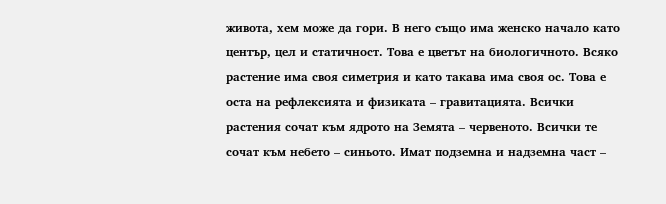живота, хем може да гори. В него също има женско начало като център, цел и статичност. Това е цветът на биологичното. Всяко растение има своя симетрия и като такава има своя ос. Това е оста на рефлексията и физиката – гравитацията. Всички растения сочат към ядрото на Земята – червеното. Всички те сочат към небето – синьото. Имат подземна и надземна част –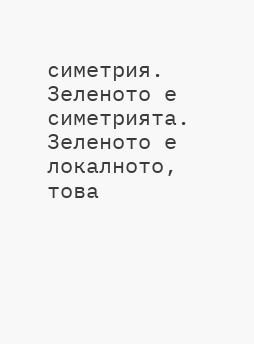симетрия. Зеленото е симетрията. Зеленото е локалното, това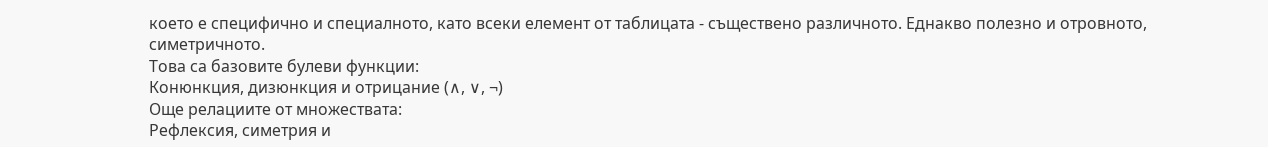което е специфично и специалното, като всеки елемент от таблицата - съществено различното. Еднакво полезно и отровното, симетричното.
Това са базовите булеви функции:
Конюнкция, дизюнкция и отрицание (∧, ∨, ¬)
Още релациите от множествата:
Рефлексия, симетрия и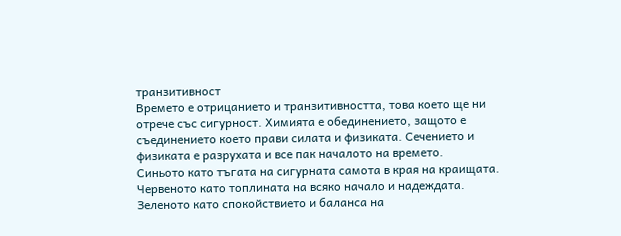транзитивност
Времето е отрицанието и транзитивността, това което ще ни отрече със сигурност. Химията е обединението, защото е съединението което прави силата и физиката. Сечението и физиката е разрухата и все пак началото на времето.
Синьото като тъгата на сигурната самота в края на краищата.
Червеното като топлината на всяко начало и надеждата.
Зеленото като спокойствието и баланса на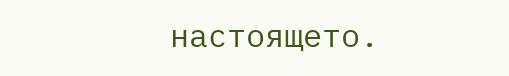настоящето.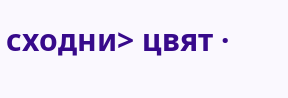сходни> цвят ·